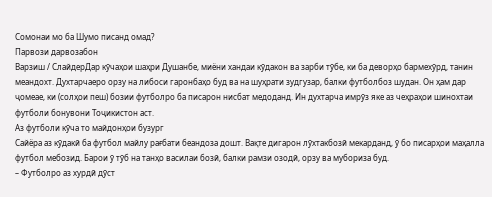Сомонаи мо ба Шумо писанд омад?
Парвози дарвозабон
Варзиш / СлайдерДар кӯчаҳои шаҳри Душанбе, миёни хандаи кӯдакон ва зарби тӯбе, ки ба деворҳо бармехӯрд, танин меандохт. Духтарчаеро орзу на либоси гаронбаҳо буд ва на шуҳрати зудгузар, балки футболбоз шудан. Он ҳам дар ҷомеае, ки (солҳои пеш) бозии футболро ба писарон нисбат медоданд. Ин духтарча имрӯз яке аз чеҳраҳои шинохтаи футболи бонувони Тоҷикистон аст.
Аз футболи кӯча то майдонҳои бузург
Сайёра аз кӯдакӣ ба футбол майлу рағбати беандоза дошт. Вақте дигарон лӯхтакбозӣ мекарданд, ӯ бо писарҳои маҳалла футбол мебозид. Барои ӯ тӯб на танҳо василаи бозӣ, балки рамзи озодӣ, орзу ва мубориза буд.
– Футболро аз хурдӣ дӯст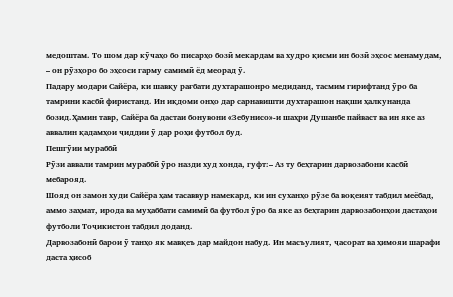медоштам. То шом дар кӯчаҳо бо писарҳо бозӣ мекардам ва худро қисми ин бозӣ эҳсос менамудам, – он рӯзҳоро бо эҳсоси гарму самимӣ ёд меорад ӯ.
Падару модари Сайёра, ки шавқу рағбати духтарашонро медиданд, тасмим гирифтанд ӯро ба тамрини касбӣ фиристанд. Ин иқдоми онҳо дар сарнавишти духтарашон нақши ҳалкунанда бозид.Ҳамин тавр, Сайёра ба дастаи бонувони «Зебунисо»-и шаҳри Душанбе пайваст ва ин яке аз аввалин қадамҳои ҷиддии ӯ дар роҳи футбол буд.
Пешгӯии мураббӣ
Рӯзи аввали тамрин мураббӣ ӯро назди худ хонда, гуфт:– Аз ту беҳтарин дарвозабони касбӣ мебарояд.
Шояд он замон худи Сайёра ҳам тасаввур намекард, ки ин суханҳо рӯзе ба воқеият табдил меёбад, аммо заҳмат, ирода ва муҳаббати самимӣ ба футбол ӯро ба яке аз беҳтарин дарвозабонҳои дастаҳои футболи Тоҷикистон табдил доданд.
Дарвозабонӣ барои ӯ танҳо як мавқеъ дар майдон набуд. Ин масъулият, ҷасорат ва ҳимояи шарафи даста ҳисоб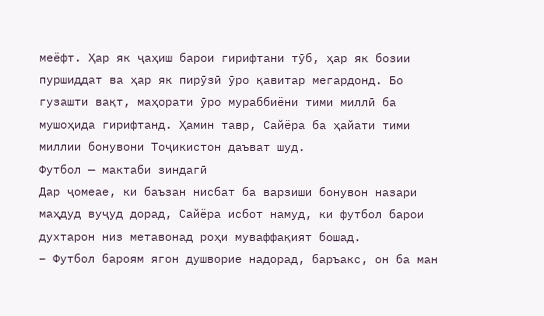меёфт. Ҳар як ҷаҳиш барои гирифтани тӯб, ҳар як бозии пуршиддат ва ҳар як пирӯзӣ ӯро қавитар мегардонд. Бо гузашти вақт, маҳорати ӯро мураббиёни тими миллӣ ба мушоҳида гирифтанд. Ҳамин тавр, Сайёра ба ҳайати тими миллии бонувони Тоҷикистон даъват шуд.
Футбол — мактаби зиндагӣ
Дар ҷомеае, ки баъзан нисбат ба варзиши бонувон назари маҳдуд вуҷуд дорад, Сайёра исбот намуд, ки футбол барои духтарон низ метавонад роҳи муваффақият бошад.
– Футбол бароям ягон душворие надорад, баръакс, он ба ман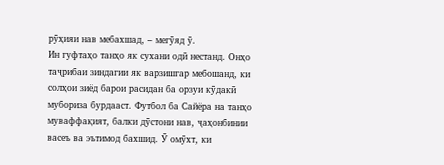рӯҳияи нав мебахшад, – мегӯяд ӯ.
Ин гуфтаҳо танҳо як сухани одӣ нестанд. Онҳо таҷрибаи зиндагии як варзишгар мебошанд, ки солҳои зиёд барои расидан ба орзуи кӯдакӣ мубориза бурдааст. Футбол ба Сайёра на танҳо муваффақият, балки дӯстони нав, ҷаҳонбинии васеъ ва эътимод бахшид. Ӯ омӯхт, ки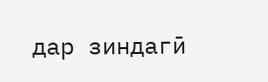дар зиндагӣ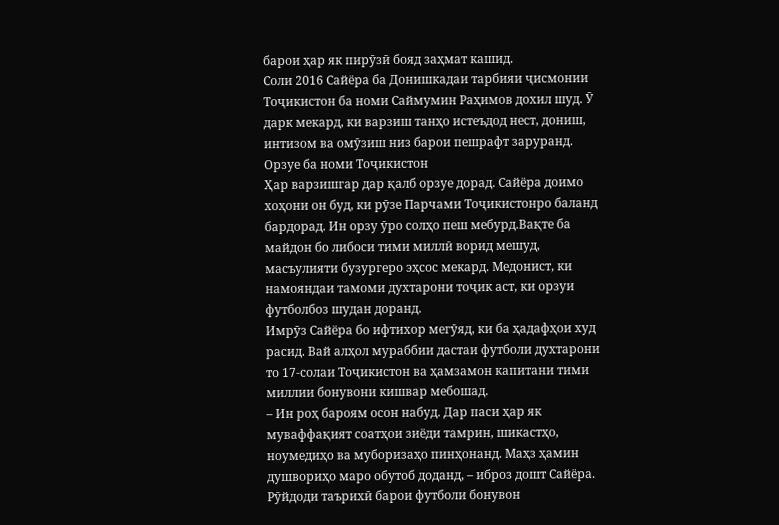барои ҳар як пирӯзӣ бояд заҳмат кашид.
Соли 2016 Сайёра ба Донишкадаи тарбияи ҷисмонии Тоҷикистон ба номи Саймумин Раҳимов дохил шуд. Ӯ дарк мекард, ки варзиш танҳо истеъдод нест, дониш, интизом ва омӯзиш низ барои пешрафт заруранд.
Орзуе ба номи Тоҷикистон
Ҳар варзишгар дар қалб орзуе дорад. Сайёра доимо хоҳони он буд, ки рӯзе Парчами Тоҷикистонро баланд бардорад. Ин орзу ӯро солҳо пеш мебурд.Вақте ба майдон бо либоси тими миллӣ ворид мешуд, масъулияти бузургеро эҳсос мекард. Медонист, ки намояндаи тамоми духтарони тоҷик аст, ки орзуи футболбоз шудан доранд.
Имрӯз Сайёра бо ифтихор мегӯяд, ки ба ҳадафҳои худ расид. Вай алҳол мураббии дастаи футболи духтарони то 17-солаи Тоҷикистон ва ҳамзамон капитани тими миллии бонувони кишвар мебошад.
– Ин роҳ бароям осон набуд. Дар паси ҳар як муваффақият соатҳои зиёди тамрин, шикастҳо, ноумедиҳо ва муборизаҳо пинҳонанд. Маҳз ҳамин душвориҳо маро обутоб доданд, – иброз дошт Сайёра.
Рӯйдоди таърихӣ барои футболи бонувон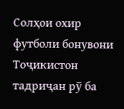Солҳои охир футболи бонувони Тоҷикистон тадриҷан рӯ ба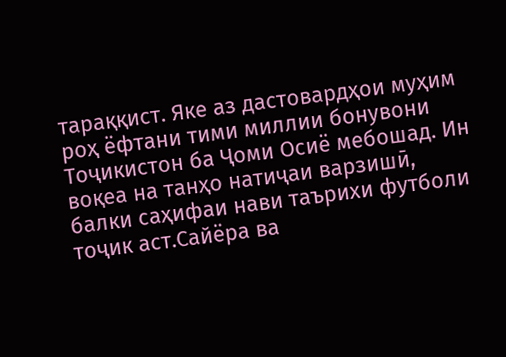тараққист. Яке аз дастовардҳои муҳим роҳ ёфтани тими миллии бонувони Тоҷикистон ба Ҷоми Осиё мебошад. Ин воқеа на танҳо натиҷаи варзишӣ, балки саҳифаи нави таърихи футболи тоҷик аст.Сайёра ва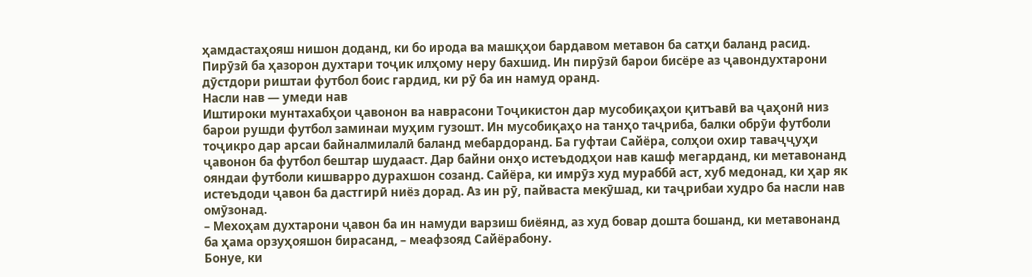ҳамдастаҳояш нишон доданд, ки бо ирода ва машқҳои бардавом метавон ба сатҳи баланд расид. Пирӯзӣ ба ҳазорон духтари тоҷик илҳому неру бахшид. Ин пирӯзӣ барои бисёре аз ҷавондухтарони дӯстдори риштаи футбол боис гардид, ки рӯ ба ин намуд оранд.
Насли нав — умеди нав
Иштироки мунтахабҳои ҷавонон ва наврасони Тоҷикистон дар мусобиқаҳои қитъавӣ ва ҷаҳонӣ низ барои рушди футбол заминаи муҳим гузошт. Ин мусобиқаҳо на танҳо таҷриба, балки обрӯи футболи тоҷикро дар арсаи байналмилалӣ баланд мебардоранд. Ба гуфтаи Сайёра, солҳои охир таваҷҷуҳи ҷавонон ба футбол бештар шудааст. Дар байни онҳо истеъдодҳои нав кашф мегарданд, ки метавонанд ояндаи футболи кишварро дурахшон созанд. Сайёра, ки имрӯз худ мураббӣ аст, хуб медонад, ки ҳар як истеъдоди ҷавон ба дастгирӣ ниёз дорад. Аз ин рӯ, пайваста мекӯшад, ки таҷрибаи худро ба насли нав омӯзонад.
– Мехоҳам духтарони ҷавон ба ин намуди варзиш биёянд, аз худ бовар дошта бошанд, ки метавонанд ба ҳама орзуҳояшон бирасанд, – меафзояд Сайёрабону.
Бонуе, ки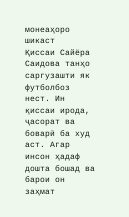монеаҳоро шикаст
Қиссаи Сайёра Саидова танҳо саргузашти як футболбоз нест. Ин қиссаи ирода, ҷасорат ва боварӣ ба худ аст. Агар инсон ҳадаф дошта бошад ва барои он заҳмат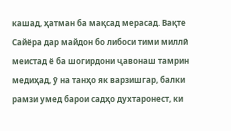кашад, ҳатман ба мақсад мерасад. Вақте Сайёра дар майдон бо либоси тими миллӣ меистад ё ба шогирдони ҷавонаш тамрин медиҳад, ӯ на танҳо як варзишгар, балки рамзи умед барои садҳо духтаронест, ки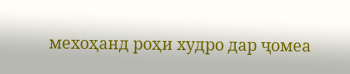мехоҳанд роҳи худро дар ҷомеа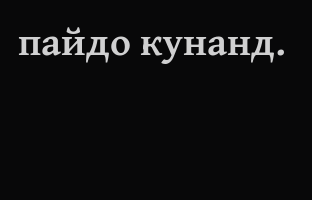пайдо кунанд.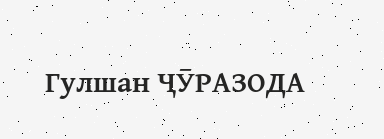Гулшан ҶӮРАЗОДА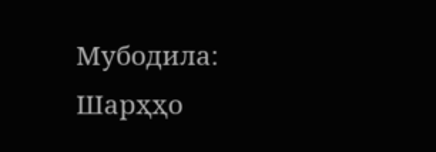Мубодила:
Шарҳҳо